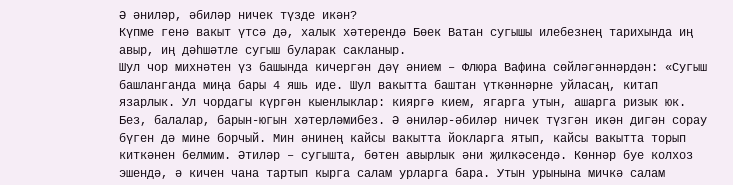Ә әниләр, әбиләр ничек түзде икән?
Күпме генә вакыт үтсә дә, халык хәтерендә Бөек Ватан сугышы илебезнең тарихында иң авыр, иң дәһшәтле сугыш буларак сакланыр.
Шул чор михнәтен үз башында кичергән дәү әнием – Флюра Вафина сөйләгәннәрдән: «Сугыш башланганда миңа бары 4 яшь иде. Шул вакытта баштан үткәннәрне уйласаң, китап язарлык. Ул чордагы күргән кыенлыклар: кияргә кием, ягарга утын, ашарга ризык юк. Без, балалар, барын-югын хәтерләмибез. Ә әниләр-әбиләр ничек түзгән икән дигән сорау бүген дә мине борчый. Мин әнинең кайсы вакытта йокларга ятып, кайсы вакытта торып киткәнен белмим. Әтиләр – сугышта, бөтен авырлык әни җилкәсендә. Көннәр буе колхоз эшендә, ә кичен чана тартып кырга салам урларга бара. Утын урынына мичкә салам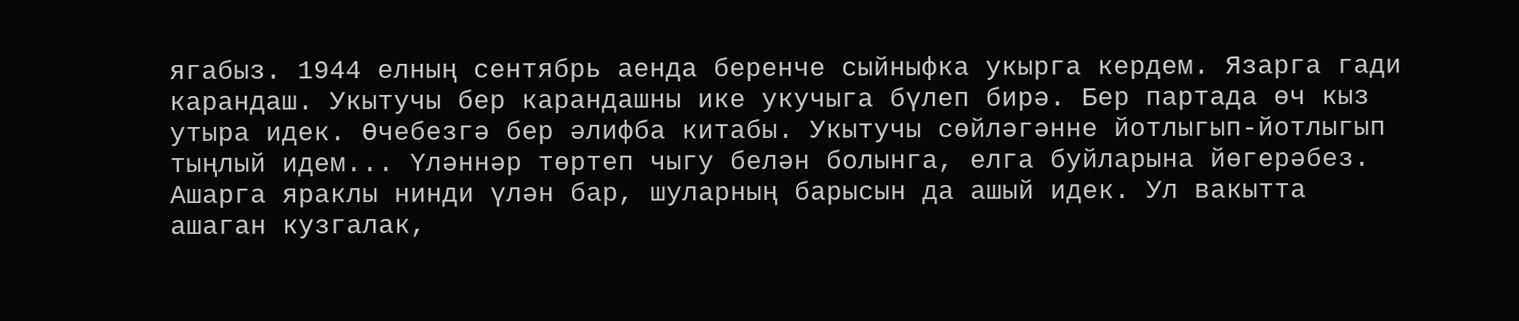ягабыз. 1944 елның сентябрь аенда беренче сыйныфка укырга кердем. Язарга гади карандаш. Укытучы бер карандашны ике укучыга бүлеп бирә. Бер партада өч кыз утыра идек. Өчебезгә бер әлифба китабы. Укытучы сөйләгәнне йотлыгып-йотлыгып тыңлый идем... Үләннәр төртеп чыгу белән болынга, елга буйларына йөгерәбез. Ашарга яраклы нинди үлән бар, шуларның барысын да ашый идек. Ул вакытта ашаган кузгалак,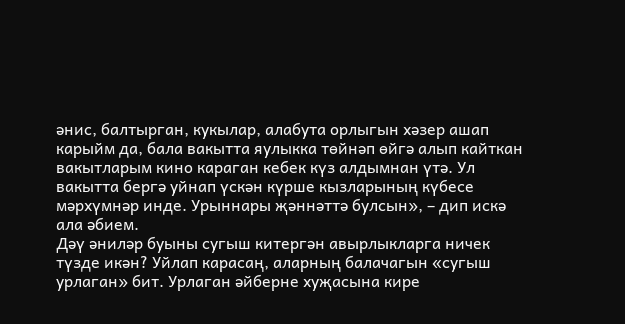әнис, балтырган, кукылар, алабута орлыгын хәзер ашап карыйм да, бала вакытта яулыкка төйнәп өйгә алып кайткан вакытларым кино караган кебек күз алдымнан үтә. Ул вакытта бергә уйнап үскән күрше кызларының күбесе мәрхүмнәр инде. Урыннары җәннәттә булсын», – дип искә ала әбием.
Дәү әниләр буыны сугыш китергән авырлыкларга ничек түзде икән? Уйлап карасаң, аларның балачагын «сугыш урлаган» бит. Урлаган әйберне хуҗасына кире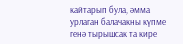кайтарып була, әмма урлаган балачакны күпме генә тырышсак та кире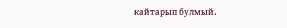кайтарып булмый.